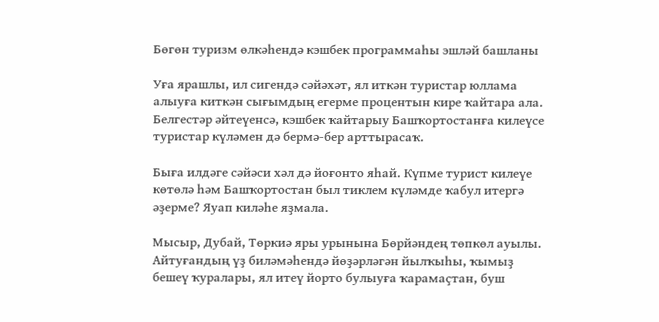Бөгөн туризм өлкәһендә кэшбек программаһы эшләй башланы

Уға ярашлы, ил сигендә сәйәхәт, ял иткән туристар юллама алыуға киткән сығымдың егерме процентын кире ҡайтара ала. Белгестәр әйтеүенсә, кэшбек ҡайтарыу Башҡортостанға килеүсе туристар күләмен дә бермә-бер арттырасаҡ.

Быға илдәге сәйәси хәл дә йоғонто яһай. Күпме турист килеүе көтөлә һәм Башҡортостан был тиклем күләмде ҡабул итергә әҙерме? Яуап киләһе яҙмала.

Мысыр, Дубай, Төркиә яры урынына Бөрйәндең төпкөл ауылы. Айтуғандың үҙ биләмәһендә йөҙәрләгән йылҡыһы, ҡымыҙ бешеү ҡуралары, ял итеү йорто булыуға ҡарамаҫтан, буш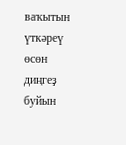ваҡытын үткәреү өсөн диңгеҙ буйын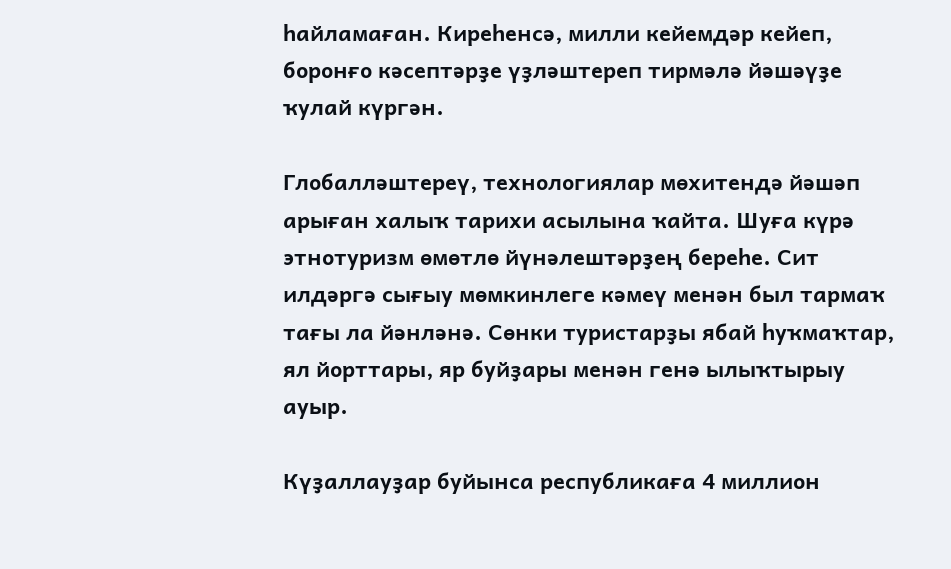һайламаған. Киреһенсә, милли кейемдәр кейеп, боронғо кәсептәрҙе үҙләштереп тирмәлә йәшәүҙе ҡулай күргән.

Глобалләштереү, технологиялар мөхитендә йәшәп арыған халыҡ тарихи асылына ҡайта. Шуға күрә этнотуризм өмөтлө йүнәлештәрҙең береһе. Сит илдәргә сығыу мөмкинлеге кәмеү менән был тармаҡ тағы ла йәнләнә. Сөнки туристарҙы ябай һуҡмаҡтар, ял йорттары, яр буйҙары менән генә ылыҡтырыу ауыр.

Күҙаллауҙар буйынса республикаға 4 миллион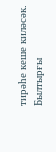тирәһе кеше киләсәк. Былтырғы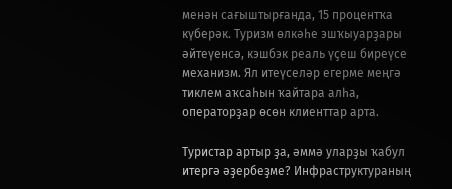менән сағыштырғанда, 15 процентҡа күберәк. Туризм өлкәһе эшҡыуарҙары әйтеүенсә, кэшбэк реаль үҫеш биреүсе механизм. Ял итеүселәр егерме меңгә тиклем аҡсаһын ҡайтара алһа, операторҙар өсөн клиенттар арта.

Туристар артыр ҙа, әммә уларҙы ҡабул итергә әҙербеҙме? Инфраструктураның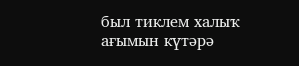был тиклем халыҡ ағымын күтәрә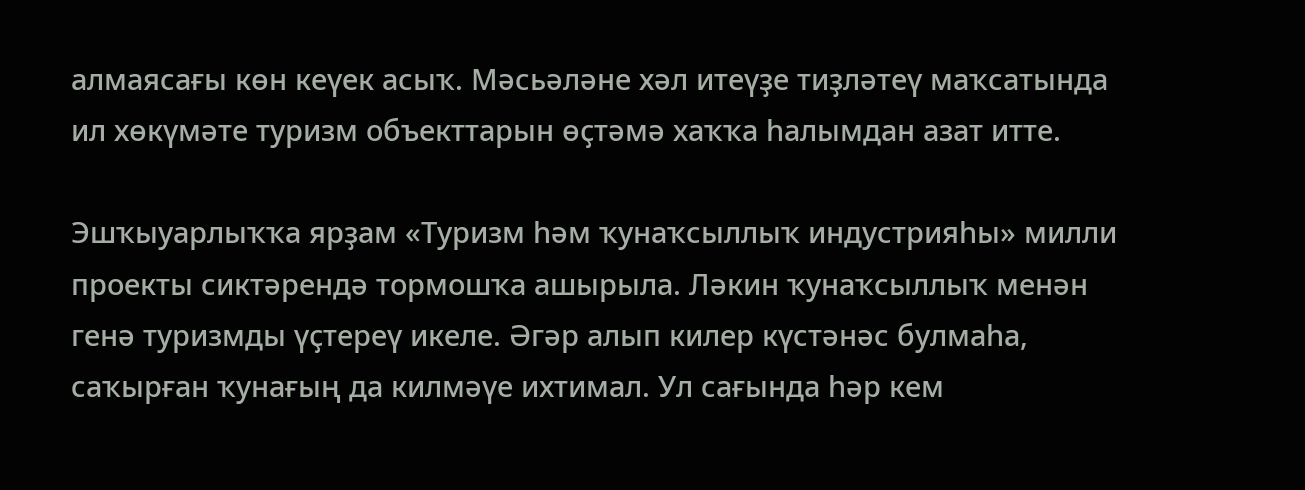алмаясағы көн кеүек асыҡ. Мәсьәләне хәл итеүҙе тиҙләтеү маҡсатында ил хөкүмәте туризм объекттарын өҫтәмә хаҡҡа һалымдан азат итте.

Эшҡыуарлыҡҡа ярҙам «Туризм һәм ҡунаҡсыллыҡ индустрияһы» милли проекты сиктәрендә тормошҡа ашырыла. Ләкин ҡунаҡсыллыҡ менән генә туризмды үҫтереү икеле. Әгәр алып килер күстәнәс булмаһа, саҡырған ҡунағың да килмәүе ихтимал. Ул сағында һәр кем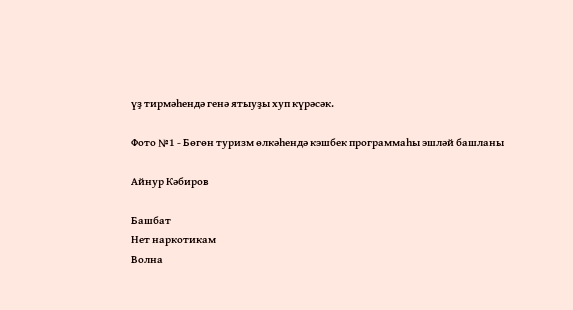үҙ тирмәһендә генә ятыуҙы хуп күрәсәк.

Фото №1 - Бөгөн туризм өлкәһендә кэшбек программаһы эшләй башланы

Айнур Кәбиров

Башбат
Нет наркотикам
Волна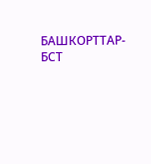БАШКОРТТАР-БСТ